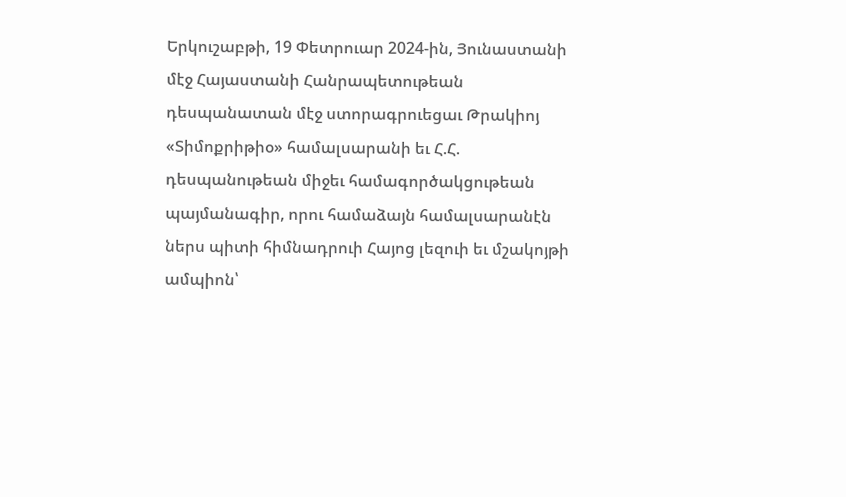Երկուշաբթի, 19 Փետրուար 2024-ին, Յունաստանի մէջ Հայաստանի Հանրապետութեան դեսպանատան մէջ ստորագրուեցաւ Թրակիոյ «Տիմոքրիթիօ» համալսարանի եւ Հ.Հ. դեսպանութեան միջեւ համագործակցութեան պայմանագիր, որու համաձայն համալսարանէն ներս պիտի հիմնադրուի Հայոց լեզուի եւ մշակոյթի ամպիոն՝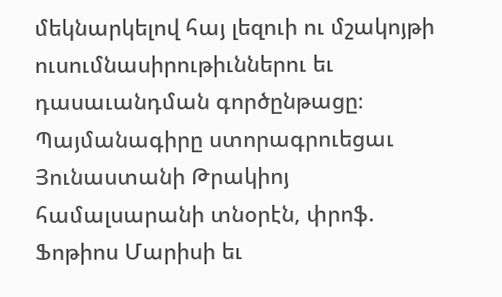մեկնարկելով հայ լեզուի ու մշակոյթի ուսումնասիրութիւններու եւ դասաւանդման գործընթացը։ Պայմանագիրը ստորագրուեցաւ Յունաստանի Թրակիոյ համալսարանի տնօրէն, փրոֆ. Ֆոթիոս Մարիսի եւ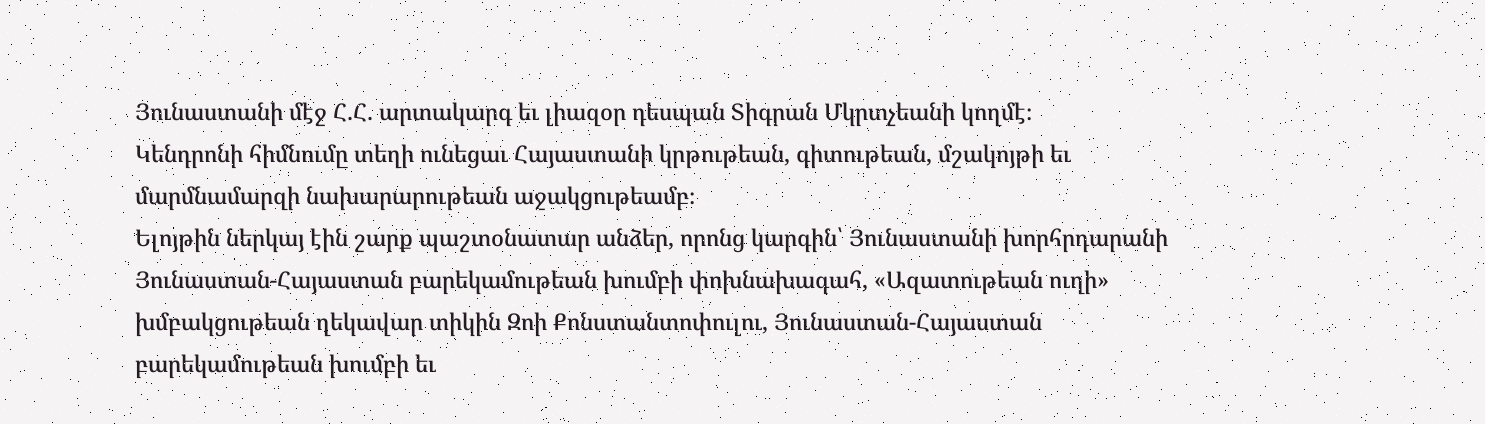Յունաստանի մէջ Հ.Հ. արտակարգ եւ լիազօր դեսպան Տիգրան Մկրտչեանի կողմէ։
Կենդրոնի հիմնումը տեղի ունեցաւ Հայաստանի կրթութեան, գիտութեան, մշակոյթի եւ մարմնամարզի նախարարութեան աջակցութեամբ։
Ելոյթին ներկայ էին շարք պաշտօնատար անձեր, որոնց կարգին՝ Յունաստանի խորհրդարանի Յունաստան-Հայաստան բարեկամութեան խումբի փոխնախագահ, «Ազատութեան ուղի» խմբակցութեան ղեկավար տիկին Զոի Քոնստանտոփուլու, Յունաստան-Հայաստան բարեկամութեան խումբի եւ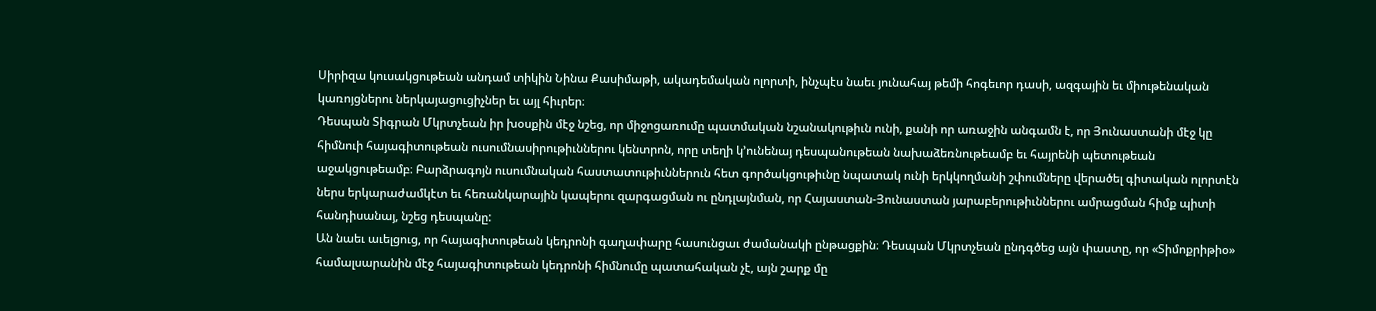Սիրիզա կուսակցութեան անդամ տիկին Նինա Քասիմաթի, ակադեմական ոլորտի, ինչպէս նաեւ յունահայ թեմի հոգեւոր դասի, ազգային եւ միութենական կառոյցներու ներկայացուցիչներ եւ այլ հիւրեր։
Դեսպան Տիգրան Մկրտչեան իր խօսքին մէջ նշեց, որ միջոցառումը պատմական նշանակութիւն ունի, քանի որ առաջին անգամն է, որ Յունաստանի մէջ կը հիմնուի հայագիտութեան ուսումնասիրութիւններու կենտրոն, որը տեղի կ՚ունենայ դեսպանութեան նախաձեռնութեամբ եւ հայրենի պետութեան աջակցութեամբ։ Բարձրագոյն ուսումնական հաստատութիւններուն հետ գործակցութիւնը նպատակ ունի երկկողմանի շփումները վերածել գիտական ոլորտէն ներս երկարաժամկէտ եւ հեռանկարային կապերու զարգացման ու ընդլայնման, որ Հայաստան-Յունաստան յարաբերութիւններու ամրացման հիմք պիտի հանդիսանայ, նշեց դեսպանը:
Ան նաեւ աւելցուց, որ հայագիտութեան կեդրոնի գաղափարը հասունցաւ ժամանակի ընթացքին։ Դեսպան Մկրտչեան ընդգծեց այն փաստը, որ «Տիմոքրիթիօ» համալսարանին մէջ հայագիտութեան կեդրոնի հիմնումը պատահական չէ, այն շարք մը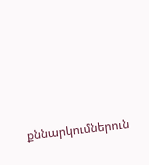քննարկումներուն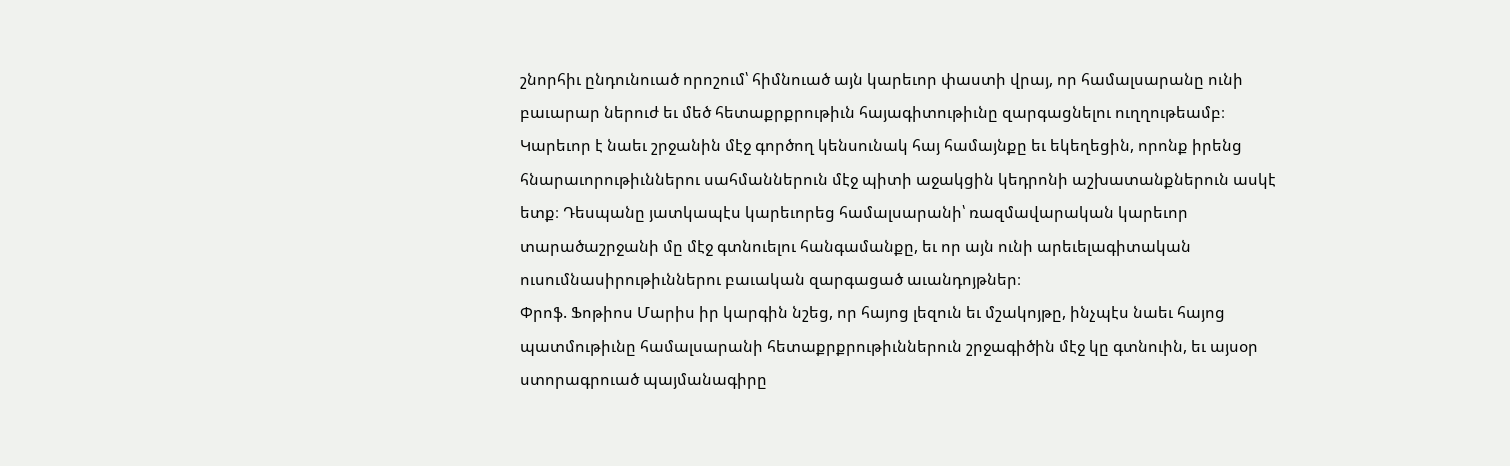շնորհիւ ընդունուած որոշում՝ հիմնուած այն կարեւոր փաստի վրայ, որ համալսարանը ունի բաւարար ներուժ եւ մեծ հետաքրքրութիւն հայագիտութիւնը զարգացնելու ուղղութեամբ։ Կարեւոր է նաեւ շրջանին մէջ գործող կենսունակ հայ համայնքը եւ եկեղեցին, որոնք իրենց հնարաւորութիւններու սահմաններուն մէջ պիտի աջակցին կեդրոնի աշխատանքներուն ասկէ ետք։ Դեսպանը յատկապէս կարեւորեց համալսարանի՝ ռազմավարական կարեւոր տարածաշրջանի մը մէջ գտնուելու հանգամանքը, եւ որ այն ունի արեւելագիտական ուսումնասիրութիւններու բաւական զարգացած աւանդոյթներ։
Փրոֆ. Ֆոթիոս Մարիս իր կարգին նշեց, որ հայոց լեզուն եւ մշակոյթը, ինչպէս նաեւ հայոց պատմութիւնը համալսարանի հետաքրքրութիւններուն շրջագիծին մէջ կը գտնուին, եւ այսօր ստորագրուած պայմանագիրը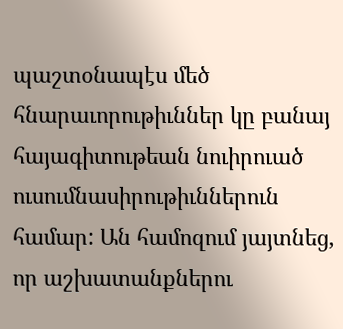պաշտօնապէս մեծ հնարաւորութիւններ կը բանայ հայագիտութեան նուիրուած ուսումնասիրութիւններուն համար: Ան համոզում յայտնեց, որ աշխատանքներու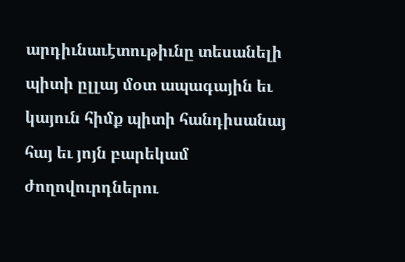արդիւնաւէտութիւնը տեսանելի պիտի ըլլայ մօտ ապագային եւ կայուն հիմք պիտի հանդիսանայ հայ եւ յոյն բարեկամ ժողովուրդներու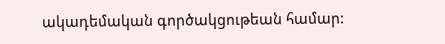ակադեմական գործակցութեան համար: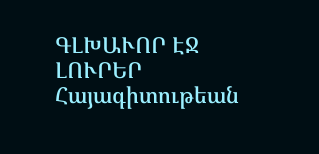ԳԼԽԱՒՈՐ ԷՋ ԼՈՒՐԵՐ Հայագիտութեան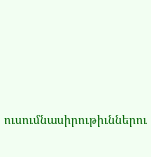ուսումնասիրութիւններու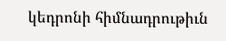կեդրոնի հիմնադրութիւն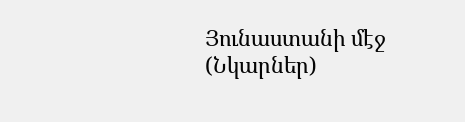Յունաստանի մէջ (Նկարներ)